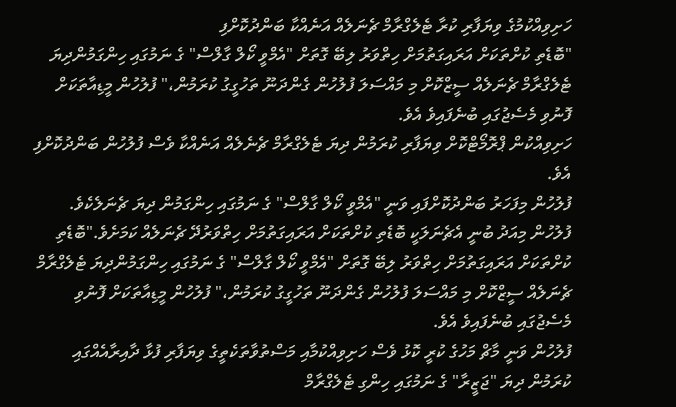ހަށިވިއްކުމުގެ ވިޔަފާރި ކުރާ ޓެލެގްރާމް ޗެނަލެއް އަނެއްކާ ބަންދުކޮށްފި
"ބޮޑެތި ކުށްތަކަށް އަރައިގަތުމަށް ހިތްވަރު ލިބޭ ގޮތަށް "އެމްވީ ކޯލް ގާލްސް" ގެ ނަމުގައި ހިންގަމުންދިޔަ ޓެލެގްރާމް ޗެނަލެއް ސީޒްކޮށް މި މައްސަލަ ފުލުހުން ގެންދަނޫ ތަހުގީގު ކުރަމުން،" ފުލުހުން މީޑިއާތަކަށް ފޮނުވި މެސެޖުގައި ބުނެފައިވެ އެވެ.
ހަށިވިއްކުން ޕްރޮމޯޓްކޮށް ވިޔަފާރި ކުރަމުން ދިޔަ ޓެލެގްރާމް ޗެނެލެއް އަނެއްކާ ވެސް ފުލުހުން ބަންދުކޮށްފި އެވެ.
ފުލުހުން މިފަހަރު ބަންދުކޮށްފައި ވަނީ "އެމްވީ ކޯލް ގާލްސް" ގެ ނަމުގައި ހިންގަމުން ދިޔަ ޗެނަލެކެވެ. ފުލުހުން މިއަދު ބުނީ އެޗެނަލަކީ ބޮޑެތި ކުށްތަކަށް އަރައިގަތުމަށް ހިތްވަރުދޭ ޗެނަލެއް ކަމަށެވެ."ބޮޑެތި ކުށްތަކަށް އަރައިގަތުމަށް ހިތްވަރު ލިބޭ ގޮތަށް "އެމްވީ ކޯލް ގާލްސް" ގެ ނަމުގައި ހިންގަމުންދިޔަ ޓެލެގްރާމް ޗެނަލެއް ސީޒްކޮށް މި މައްސަލަ ފުލުހުން ގެންދަނޫ ތަހުގީގު ކުރަމުން،" ފުލުހުން މީޑިއާތަކަށް ފޮނުވި މެސެޖުގައި ބުނެފައިވެ އެވެ.
ފުލުހުން ވަނީ މާޗް މަހުގެ ކުރީ ކޮޅު ވެސް ހަށިވިއްކުމާއި މަސްތުވާތަކެތީގެ ވިޔަފާރި ފުޅާ ދާއިރާއެއްގައި ކުރަމުން ދިޔަ "ޖަޒީރާ" ގެ ނަމުގައި ހިންގި ޓެލެގްރާމް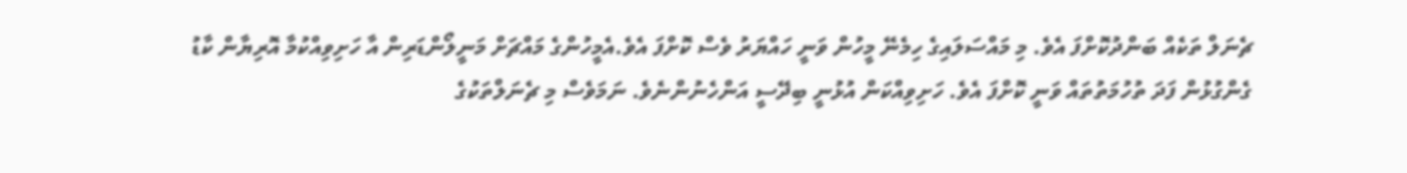ޗެނަލް ތަކެއް ބަންދުކޮށްފަ އެވެ. މި މައްސަލައިގެ ހިމެނޭ މީހުން ވަނީ ހައްޔަރު ވެސް ކޮށްފަ އެވެ.އެމީހުންގެ މައްޗަށް މަނީލޯންޑަރިން އާ ހަށިވިއްކުމާ އޮރިޔާން ކާޑު ގެންގުޅުން ފަދަ ތުހުމަތުތައް ވަނީ ކޮށްފަ އެވެ. ހަށިވިއްކަން އުޅުނީ ބިދޭސީ އަންހެނުންނެވެ. ނަމަވެސް މި ޗެނަލްތަކުގެ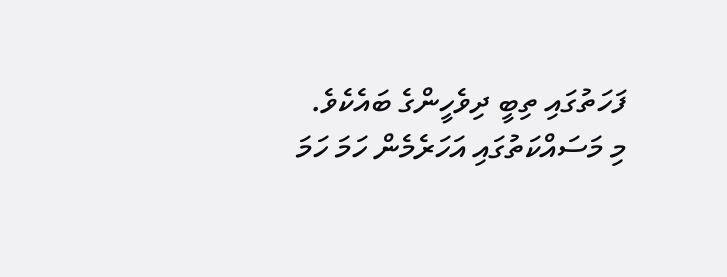ފަހަތުގައި ތިބީ ދިވެހީންގެ ބައެކެވެ.
މި މަސައްކަތުގައި އަހަރެމެން ހަމަ ހަމަ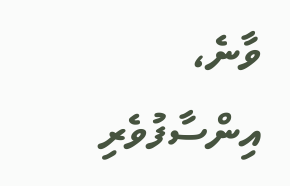ވާނެ، އިންސާފުވެރި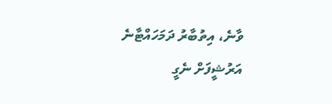ވާނެ، އިތުބާރު ދަމަހައްޓާނެ
އަރުޝީފަށް ނެގީ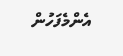އެންމެފަހުން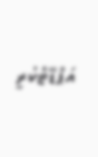އަޕްޑޭޓްކުރީ